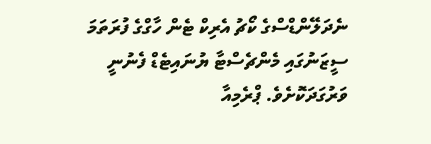ނެދަލޭންޑްސްގެ ކޯޗު އެރިކް ޓެން ހާގްގެ ފުރަތަމަ ސީޒަނުގައި މެންޗެސްޓާ ޔުނައިޓެޑް ފެނުނީ ވަރުގަދަކޮށެވެ. ޕްރެމިއާ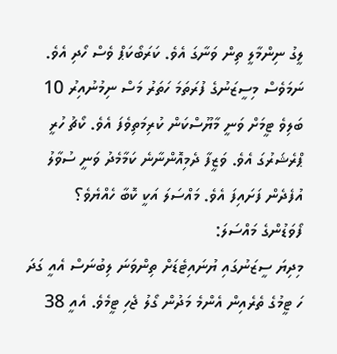ލީގު ނިންމާލީ ތިން ވަނާގަ އެވެ. ކަރަބޯކަޕް ވެސް ހޯދި އެވެ. ނަމަވެސް މިސީޒަނުގެ ފުރަތަމަ ހަތަރު މަސް ނިމުނުއިރު 10 ބަލިވެ ޓީމަށް ވަނީ މާޔޫސްކަން ކުރިމަތިވެފަ އެވެ. ކޯޗު ހުރީ ޕްރެޝަރުގަ އެވެ. ވަޒީފާ ދެމިއޮންނާނެ ކަމާމެދު ވަނީ ސުވާލު އުފެދެން ފަށައިފަ އެވެ. މައްސަލަ އަކީ ކޮބާ ހެއްޔެވެ؟
ފޯވަޑުންގެ މައްސަލަ:
މިދިޔަ ސީޒަނުގައި ޔުނައިޓެޑަށް ތިންވަނަ ލިބުނަސް އެއީ ގަދަ ހަ ޓީމުގެ ތެރެއިން އެންމެ މަދުން ގޯލު ޖެހި ޓީމެވެ. އެއީ 38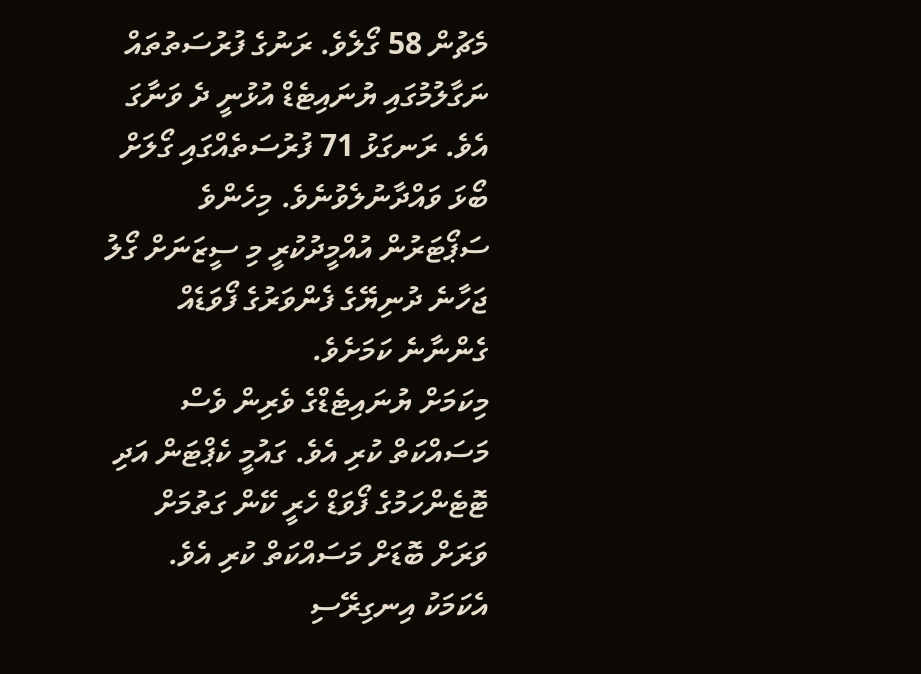މެޗުން 58 ގޯލެވެ. ރަނުގެ ފުރުސަތުތައް ނަގާލުމުގައި ޔުނައިޓެޑް އުޅުނީ ދެ ވަނާގަ އެވެ. ރަނގަޅު 71 ފުރުސަތެއްގައި ގޯލަށް ބޯޅަ ވައްދާނުލެވުނެވެ. މިހެންވެ ސަޕޯޓަރުން އުއްމީދުކުރީ މި ސީޒަނަށް ގޯލު ޖަހާނެ ދުނިޔޭގެ ފެންވަރުގެ ފޯވަޑެއް ގެންނާނެ ކަމަށެވެ.
މިކަމަށް ޔުނައިޓެޑްގެ ވެރިން ވެސް މަސައްކަތް ކުރި އެވެ. ގައުމީ ކެޕްޓަން އަދި ޓޮޓެންހަމުގެ ފޯވަޑް ހެރީ ކޭން ގަތުމަށް ވަރަށް ބޮޑަށް މަސައްކަތް ކުރި އެވެ. އެކަމަކު އިނގިރޭސި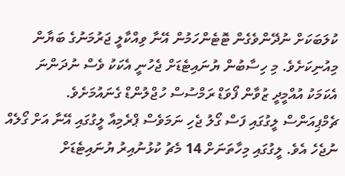ކުލަބަކަށް ނުދޭންވެގެން ޓޮޓެންހަމުން އޭނާ ވިއްކާލީ ޖަރުމަނުގެ ބަޔާން މިއުނިކަށެވެ. މި ހިސާބުން ޔުނައިޓެޑަށް ޖެހުނީ އެކަކު ވެސް ނުދަންނަ އެކަމަކު އުއްމީދީ ޒުވާން ފޯވަޑް ރަމްސުސް ހުޖްލުންޑް ގެނައުމަށެވެ.
ޗެމްޕިއަންސް ލީގުގައި ފަސް ގޯލު ޖެހި ނަމަވެސް ޕްރެމިއާ ލީގުގައި އޭނާ އަށް ގޯލެއް ނުޖެހެ އެވެ. ލީގުގައި މިހާތަނަށް 14 މެޗު ކުޅުނުއިރު ޔުނައިޓެޑަށް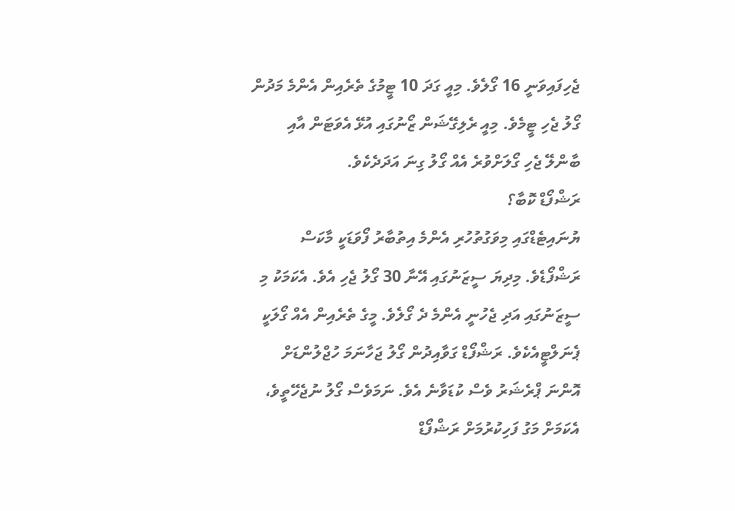ޖެހިފައިވަނީ 16 ގޯލެވެ. މިއީ ގަދަ 10 ޓީމުގެ ތެރެއިން އެންމެ މަދުން ގޯލު ޖެހި ޓީމެވެ. މިއީ ރެލިގޭޝަން ޒޯނުގައި އުޅޭ އެވަޓަން އާއި ބާންލޭ ޖެހި ގޯލަށްވުރެ އެއް ގޯލު ގިނަ އަދަދެކެވެ.
ރަޝްފޯޑް ކޮބާ؟
ޔުނައިޓެޑްގައި މިވަގުތުހުރި އެންމެ އިތުބާރު ފޯވަޑަކީ މާކަސް ރަޝްފޯޑެވެ. މިދިޔަ ސީޒަނުގައި އޭނާ 30 ގޯލު ޖެހި އެވެ. އެކަމަކު މި ސީޒަނުގައި އަދި ޖެހުނީ އެންމެ ދެ ގޯލެވެ. މީގެ ތެރެއިން އެއް ގޯލަކީ ޕެނަލްޓީއެކެވެ. ރަޝްފޯޑް ގަވާއިދުން ގޯލު ޖަހާނަމަ ހުޖްލުންޑަށް އޮންނަ ޕްރެޝަރު ވެސް ކުޑަވާނެ އެވެ. ނަމަވެސް ގޯލު ނުޖެހޭތީވެ، އެކަމަށް މަގު ފަހިކުރުމަށް ރަޝްފޯޑް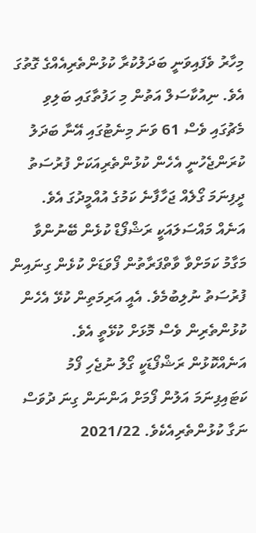މިހާރު ވެފައިވަނީ ބަދަލުކުރާ ކުޅުންތެރިއެއްގެ ގޮތުގަ އެވެ. ނިއުކާސަލް އަތުން މި ހަފުތާގައި ބަލިވި މެޗުގައި ވެސް 61 ވަނަ މިނެޓުގައި އޭނާ ބަދަލު ކުރަންޖެހުނީ އެހެން ކުޅުންތެރިއަކަށް ފުރުސަތު ދީފިނަމަ ގޯލެއް ޖަހާފާނެ ކަމުގެ އުއްމީދުގަ އެވެ.
އަނެއް މައްސަލައަކީ ރަޝްފޯޑް ކުޅެން ބޭނުންވާ މަގާމު ކަމަށްވާ ވާތްފަރާތުން ފޯވަޑަށް ކުޅެން ގިނައިން ފުރުސަތު ނުލިބުމެވެ. އެއީ އަރިމަތިން ކުޅޭ އެހެން ކުޅުންތެރިން ވެސް މޮޅަށް ކުޅޭތީ އެވެ. އަނެއްކޮޅުން ރަޝްފޯޑަކީ ގޯލު ނުޖެހި ފޯމު ކަޓައިފިނަމަ އަލުން ފޯމަށް އަންނަން ގިނަ ދުވަސް ނަގާ ކުޅުންތެރިއެކެވެ. 2021/22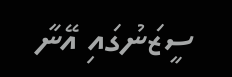ސީޒަނުގައި އޭނާ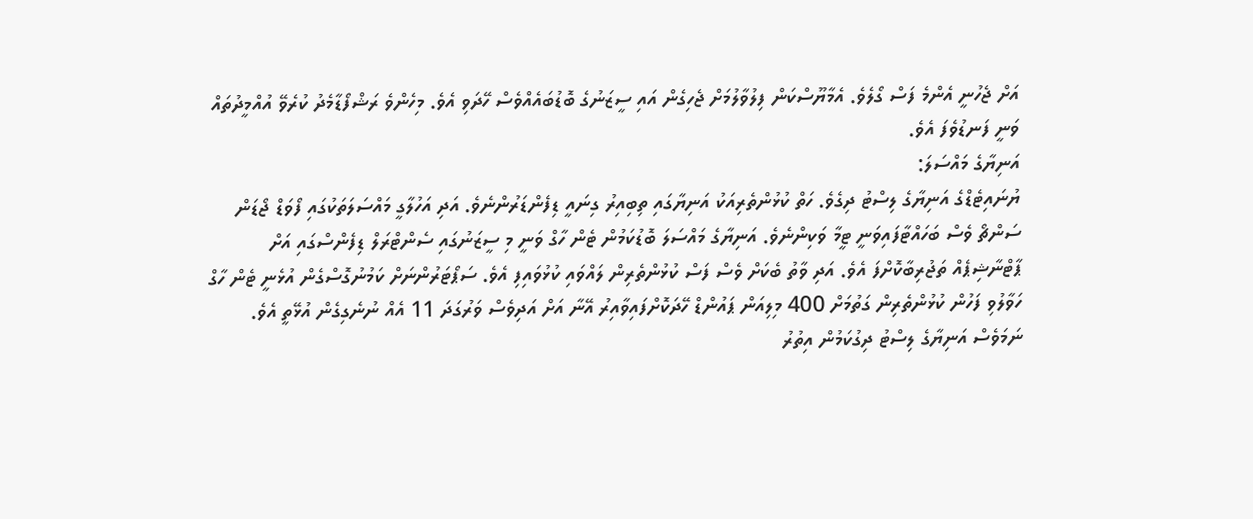އަށް ޖެހުނީ އެންމެ ފަސް ގޯލެވެ. އެމާޔޫސްކަން ފިލުވާލުމަށް ޖެހިގެން އައި ސީޒަނުގެ ބޮޑުބައެއްވެސް ހޭދަވި އެވެ. މިހެންވެ ރަޝްފޯޑާމެދު ކުރެވޭ އުއްމީދުތައް ވަނީ ފަނޑުވެފަ އެވެ.
އަނިޔާގެ މައްސަލަ:
ޔުނައިޓެޑްގެ އަނިޔާގެ ލިސްޓު ދިގެވެ. ހަތް ކުޅުންތެރިއަކު އަނިޔާގައި ތިބިއިރު ގިނައީ ޑިފެންޑަރުންނެވެ. އަދި އަހުލާގީ މައްސަލަތަކުގައި ފޯވަޑް ޖޯޑަން ސަންޗޯ ވެސް ބަހައްޓާފައިވަނީ ޓީމާ ވަކިންނެވެ. އަނިޔާގެ މައްސަލަ ބޮޑުކަމުން ޓެން ހާގް ވަނީ މި ސީޒަނުގައި ސެންޓްރަލް ޑިފެންސްގައި އަށް ޕާޓްނާޝިޕެއް ތަޖުރިބާކޮށްފަ އެވެ. އަދި ވާތު ބެކަށް ވެސް ފަސް ކުޅުންތެރިން ލައްވައި ކުޅުވައިފި އެވެ. ސަޕޯޓަރުންނަށް ކަމުނުގޮސްގެން އުޅެނީ ޓެން ހާގް ހަވާލުވި ފަހުން ކުޅުންތެރިން ގަތުމަށް 400 މިލިއަން ޕައުންޑް ހޭދަކޮށްފައިވާއިރު އޭނާ އަށް އަދިވެސް ވަރުގަދަ 11 އެއް ނުނެގިގެން އުޅޭތީ އެވެ.
ނަމަވެސް އަނިޔާގެ ލިސްޓު ދިގުކަމުން އިތުރު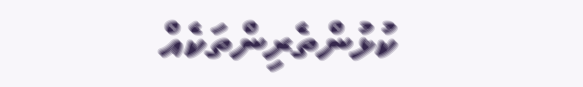ކުޅުންތެރިންތަކެއް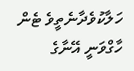ހަލާކުވެދާނެތީވެ ޓެން ހާގްވަނީ އޭނާގެ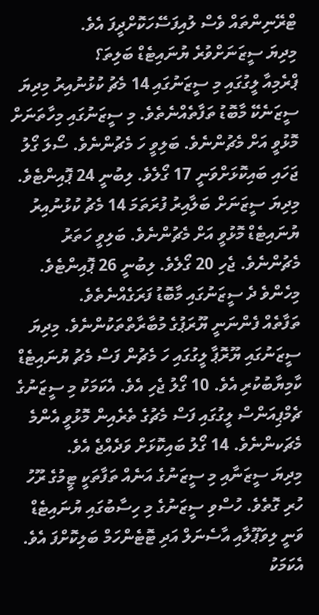ޓްރޭނިންތައް ވެސް ލުއިފަސޭހަކޮށްދީފަ އެވެ.
މިދިޔަ ސީޒަނަށްވުރެ ޔުނައިޓެޑް ބަލިތަ؟
ޕްރެމިއާ ލީގުގައި މި ސީޒަނުގައި 14 މެޗު ކުޅުނުއިރު މިދިޔަ ސީޒަނެކޭ މާބޮޑު ތަފާތެއްނެތެވެ. މި ސީޒަނުގައި މިހާތަނަށް މޮޅުވީ އަށް މެޗުންނެވެ. ބަލިވީ ހަ މެޗުންނެވެ. ސޯލަ ގޯލު ޖަހައި ބައިކޮޅަށްވަނީ 17 ގޯލެވެ. ލިބުނީ 24 ޕޮއިންޓެވެ. މިދިޔަ ސީޒަނަށް ބަލާއިރު ފުރަތަމަ 14 މެޗު ކުޅުނުއިރު ޔުނައިޓެޑް މޮޅުވީ އަށް މެޗުންނެވެ. ބަލިވީ ހަތަރު މެޗުންނެވެ. ޖެހި 20 ގޯލެވެ. ލިބުނީ 26 ޕޮއިންޓެވެ. މިހެންވެ ދެ ސީޒަނުގައި މާބޮޑު ފަރަގެއްނެތެވެ.
ތަފާތެއް ފެންނަނީ ޔޫރަޕުގެ މުބާރާތްތަކުންނެވެ. މިދިޔަ ސީޒަނުގައި ޔޫރޮޕާ ލީގުގައި ހަ މެޗުން ފަސް މެޗު ޔުނައިޓެޑް ކާމިޔާބުކުރި އެވެ. 10 ގޯލު ޖެހި އެވެ. އެކަމަކު މި ސީޒަނުގެ ޗެމްޕިއަންސް ލީގުގައި ފަސް މެޗުގެ ތެރެއިން މޮޅުވީ އެންމެ މެޗަކންނެވެ. 14 ގޯލު ބައިކޮޅަށް ވަދެއްޖެ އެވެ.
މިދިޔަ ސީޒަނާއި މި ސީޒަނުގެ އަނެއް ތަފާތަކީ ޓީމުގެ ރޫހު ހުރި ގޮތެވެ. ހުސްވި ސީޒަނުގެ މި ހިސާބުގައި ޔުނައިޓެޑް ވަނީ ލިވަޕޫލާއި އާސެނަލް އަދި ޓޮޓެންހަމް ބަލިކޮށްފަ އެވެ. އެކަމަކު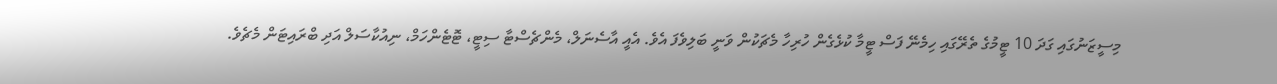މިސީޒަނުގައި ގަދަ 10 ޓީމުގެ ތެރޭގައި ހިމެނޭ ފަސް ޓީމާ ކުޅެގެން ހުރިހާ މެޗަކުން ވަނީ ބަލިވެފަ އެވެ. އެއީ އާސެނަލް، މެންޗެސްޓާ ސިޓީ، ޓޮޓެންހަމް، ނިއުކާސަލް އަދި ބްރައިޓަން މެޗެވެ.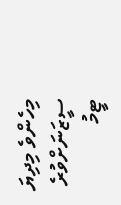މިހެންވެ މިދިޔަ ސީޒަނަށްވުރެ ޓީމު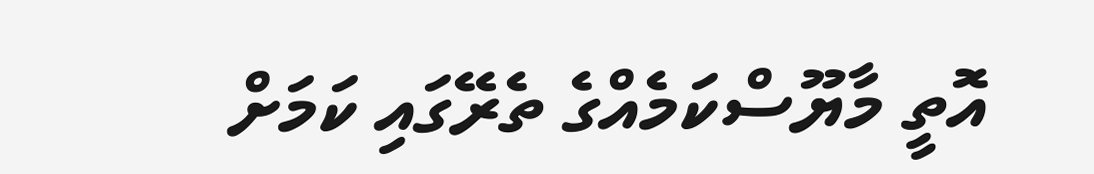އޮތީ މާޔޫސްކަމެއްގެ ތެރޭގައި ކަމަށް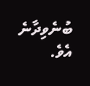ބުނެވިދާނެ އެވެ.